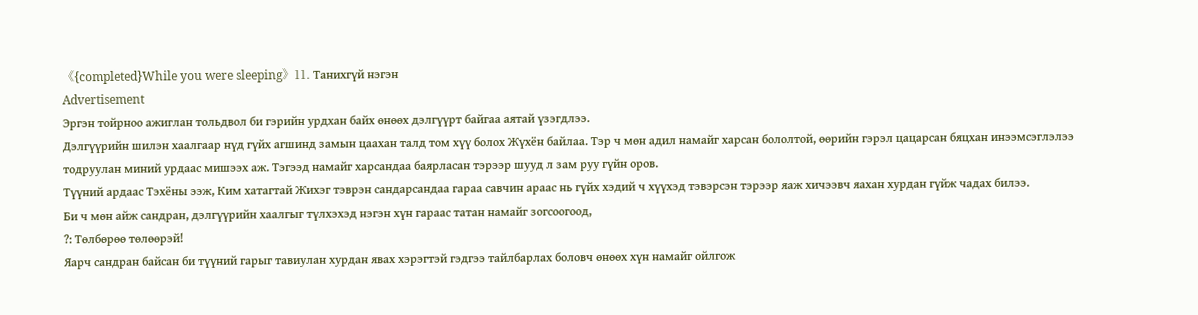《{completed}While you were sleeping》11. Танихгүй нэгэн
Advertisement
Эргэн тойрноо ажиглан тольдвол би гэрийн урдхан байх өнөөх дэлгүүрт байгаа аятай үзэгдлээ.
Дэлгүүрийн шилэн хаалгаар нүд гүйх агшинд замын цаахан талд том хүү болох Жүхён байлаа. Тэр ч мөн адил намайг харсан бололтой, өөрийн гэрэл цацарсан бяцхан инээмсэглэлээ тодруулан миний урдаас мишээх аж. Тэгээд намайг харсандаа баярласан тэрээр шууд л зам руу гүйн оров.
Түүний ардаас Тэхёны ээж, Ким хатагтай Жихэг тэврэн сандарсандаа гараа савчин араас нь гүйх хэдий ч хүүхэд тэвэрсэн тэрээр яаж хичээвч яахан хурдан гүйж чадах билээ.
Би ч мөн айж сандран, дэлгүүрийн хаалгыг түлхэхэд нэгэн хүн гараас татан намайг зогсоогоод,
?: Төлбөрөө төлөөрэй!
Яарч сандран байсан би түүний гарыг тавиулан хурдан явах хэрэгтэй гэдгээ тайлбарлах боловч өнөөх хүн намайг ойлгож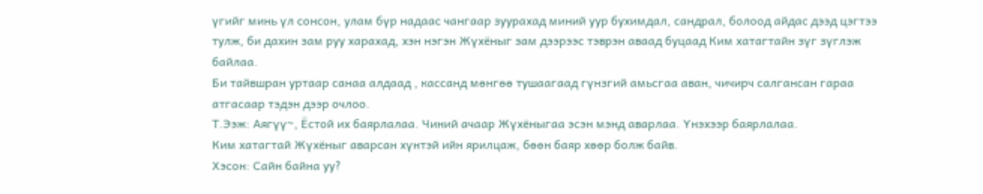үгийг минь үл сонсон, улам бүр надаас чангаар зуурахад миний уур бухимдал, сандрал, болоод айдас дээд цэгтээ тулж, би дахин зам руу харахад, хэн нэгэн Жүхёныг зам дээрээс тэврэн аваад буцаад Ким хатагтайн зүг зүглэж байлаа.
Би тайвшран уртаар санаа алдаад , кассанд мөнгөө тушаагаад гүнзгий амьсгаа аван, чичирч салгансан гараа атгасаар тэдэн дээр очлоо.
Т.Ээж: Аягүү~, Ёстой их баярлалаа. Чиний ачаар Жүхёныгаа эсэн мэнд аварлаа. Үнэхээр баярлалаа.
Ким хатагтай Жүхёныг аварсан хүнтэй ийн ярилцаж, бөөн баяр хөөр болж байв.
Хэсон: Сайн байна уу?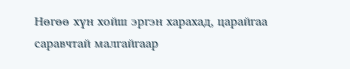Нөгөө хүн хойш эргэн харахад, царайгаа саравчтай малгайгаар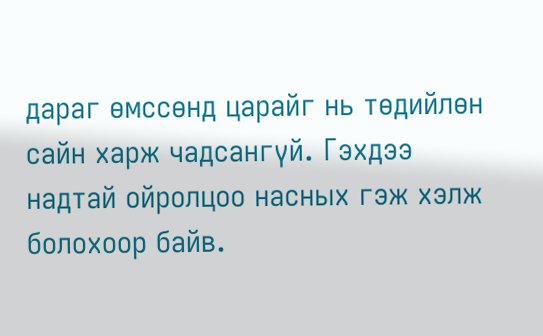дараг өмссөнд царайг нь төдийлөн сайн харж чадсангүй. Гэхдээ надтай ойролцоо насных гэж хэлж болохоор байв.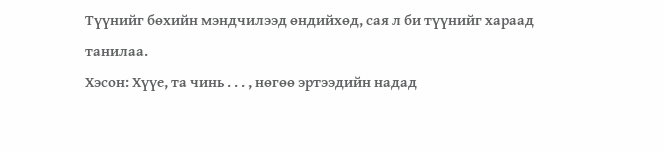Түүнийг бөхийн мэндчилээд өндийхөд, сая л би түүнийг хараад танилаа.
Хэсон: Хүүе, та чинь . . . , нөгөө эртээдийн надад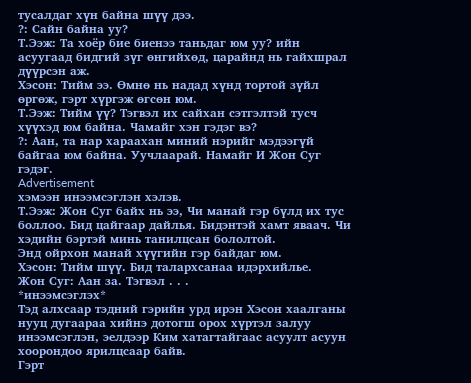тусалдаг хүн байна шүү дээ.
?: Сайн байна уу?
Т.Ээж: Та хоёр бие биенээ таньдаг юм уу? ийн асуугаад бидгий зүг өнгийхөд, царайнд нь гайхшрал дүүрсэн аж.
Хэсон: Тийм ээ. Өмнө нь надад хүнд тортой зүйл өргөж, гэрт хүргэж өгсөн юм.
Т.Ээж: Тийм үү? Тэгвэл их сайхан сэтгэлтэй тусч хүүхэд юм байна. Чамайг хэн гэдэг вэ?
?: Аан, та нар хараахан миний нэрийг мэдээгүй байгаа юм байна. Уучлаарай. Намайг И Жон Суг гэдэг.
Advertisement
хэмээн инээмсэглэн хэлэв.
Т.Ээж: Жон Суг байх нь ээ, Чи манай гэр бүлд их тус боллоо. Бид цайгаар дайлья. Бидэнтэй хамт яваач. Чи хэдийн бэртэй минь танилцсан бололтой.
Энд ойрхон манай хүүгийн гэр байдаг юм.
Хэсон: Тийм шүү. Бид талархсанаа идэрхийлье.
Жон Суг: Аан за. Тэгвэл . . .
*инээмсэглэх*
Тэд алхсаар тэдний гэрийн урд ирэн Хэсон хаалганы нууц дугаараа хийнэ дотогш орох хүртэл залуу инээмсэглэн, эелдээр Ким хатагтайгаас асуулт асуун хоорондоо ярилцсаар байв.
Гэрт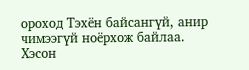ороход Тэхён байсангүй, анир чимээгүй ноёрхож байлаа.
Хэсон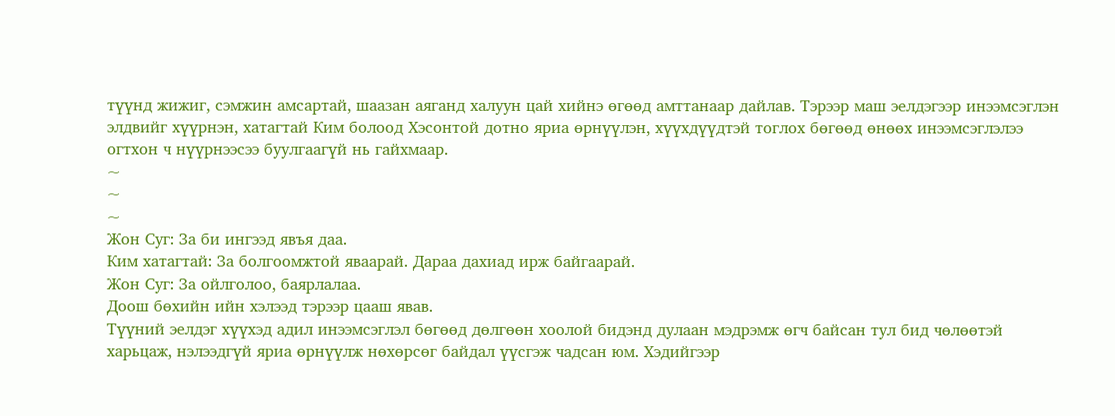түүнд жижиг, сэмжин амсартай, шаазан аяганд халуун цай хийнэ өгөөд амттанаар дайлав. Тэрээр маш эелдэгээр инээмсэглэн элдвийг хүүрнэн, хатагтай Ким болоод Хэсонтой дотно яриа өрнүүлэн, хүүхдүүдтэй тоглох бөгөөд өнөөх инээмсэглэлээ огтхон ч нүүрнээсээ буулгаагүй нь гайхмаар.
~
~
~
Жон Суг: За би ингээд явъя даа.
Ким хатагтай: За болгоомжтой яваарай. Дараа дахиад ирж байгаарай.
Жон Суг: За ойлголоо, баярлалаа.
Доош бөхийн ийн хэлээд тэрээр цааш явав.
Түүний эелдэг хүүхэд адил инээмсэглэл бөгөөд дөлгөөн хоолой бидэнд дулаан мэдрэмж өгч байсан тул бид чөлөөтэй харьцаж, нэлээдгүй яриа өрнүүлж нөхөрсөг байдал үүсгэж чадсан юм. Хэдийгээр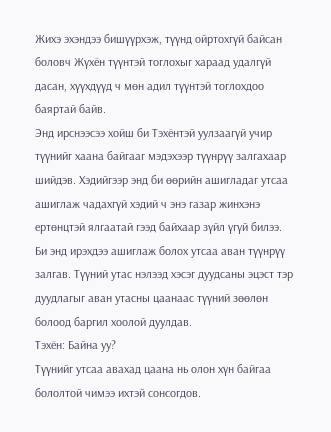Жихэ эхэндээ бишүүрхэж, түүнд ойртохгүй байсан боловч Жүхён түүнтэй тоглохыг хараад удалгүй дасан, хүүхдүүд ч мөн адил түүнтэй тоглохдоо баяртай байв.
Энд ирснээсээ хойш би Тэхёнтэй уулзаагүй учир түүнийг хаана байгааг мэдэхээр түүнрүү залгахаар шийдэв. Хэдийгээр энд би өөрийн ашигладаг утсаа ашиглаж чадахгүй хэдий ч энэ газар жинхэнэ ертөнцтэй ялгаатай гээд байхаар зүйл үгүй билээ.
Би энд ирэхдээ ашиглаж болох утсаа аван түүнрүү залгав. Түүний утас нэлээд хэсэг дуудсаны эцэст тэр дуудлагыг аван утасны цаанаас түүний зөөлөн болоод баргил хоолой дуулдав.
Тэхён: Байна уу?
Түүнийг утсаа авахад цаана нь олон хүн байгаа бололтой чимээ ихтэй сонсогдов.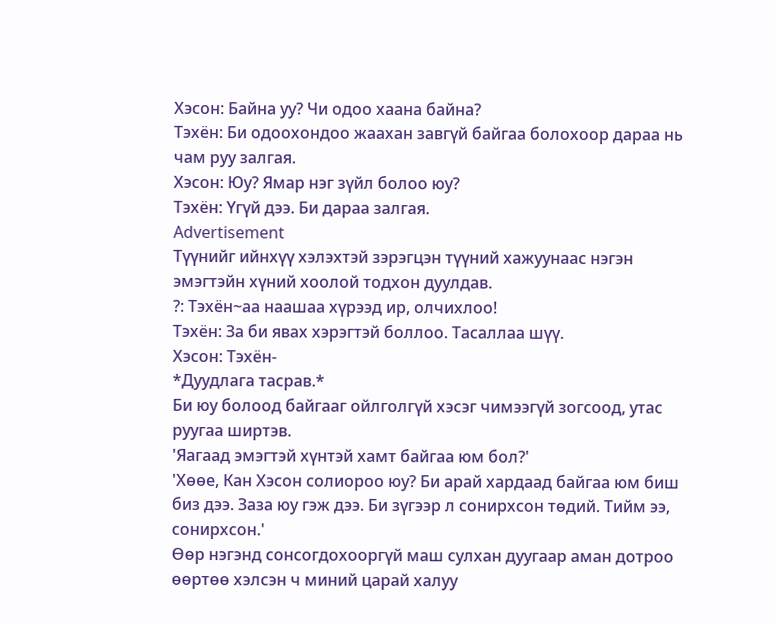Хэсон: Байна уу? Чи одоо хаана байна?
Тэхён: Би одоохондоо жаахан завгүй байгаа болохоор дараа нь чам руу залгая.
Хэсон: Юу? Ямар нэг зүйл болоо юу?
Тэхён: Үгүй дээ. Би дараа залгая.
Advertisement
Түүнийг ийнхүү хэлэхтэй зэрэгцэн түүний хажуунаас нэгэн эмэгтэйн хүний хоолой тодхон дуулдав.
?: Тэхён~аа наашаа хүрээд ир, олчихлоо!
Тэхён: За би явах хэрэгтэй боллоо. Тасаллаа шүү.
Хэсон: Тэхён-
*Дуудлага тасрав.*
Би юу болоод байгааг ойлголгүй хэсэг чимээгүй зогсоод, утас руугаа ширтэв.
'Яагаад эмэгтэй хүнтэй хамт байгаа юм бол?'
'Хөөе, Кан Хэсон солиороо юу? Би арай хардаад байгаа юм биш биз дээ. Заза юу гэж дээ. Би зүгээр л сонирхсон төдий. Тийм ээ, сонирхсон.'
Өөр нэгэнд сонсогдохооргүй маш сулхан дуугаар аман дотроо өөртөө хэлсэн ч миний царай халуу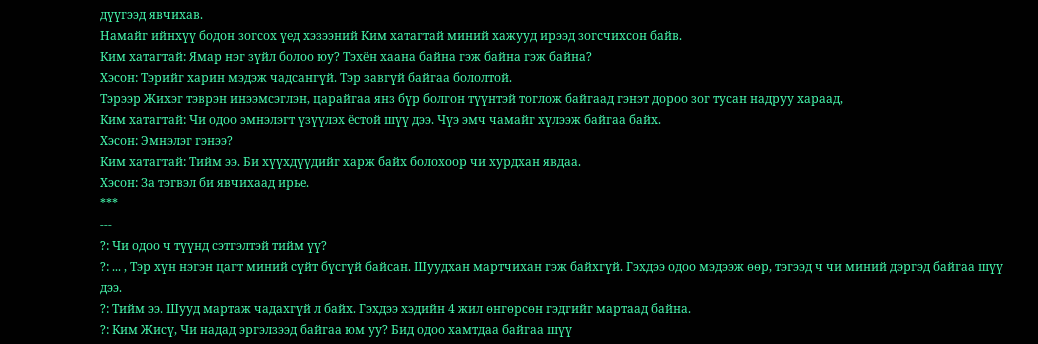дүүгээд явчихав.
Намайг ийнхүү бодон зогсох үед хэзээний Ким хатагтай миний хажууд ирээд зогсчихсон байв.
Ким хатагтай: Ямар нэг зүйл болоо юу? Тэхён хаана байна гэж байна гэж байна?
Хэсон: Тэрийг харин мэдэж чадсангүй. Тэр завгүй байгаа бололтой.
Тэрээр Жихэг тэврэн инээмсэглэн, царайгаа янз бүр болгон түүнтэй тоглож байгаад гэнэт дороо зог тусан надруу хараад,
Ким хатагтай: Чи одоо эмнэлэгт үзүүлэх ёстой шүү дээ. Чүэ эмч чамайг хүлээж байгаа байх.
Хэсон: Эмнэлэг гэнээ?
Ким хатагтай: Тийм ээ. Би хүүхдүүдийг харж байх болохоор чи хурдхан явдаа.
Хэсон: За тэгвэл би явчихаад ирье.
***
---
?: Чи одоо ч түүнд сэтгэлтэй тийм үү?
?: ... , Тэр хүн нэгэн цагт миний сүйт бүсгүй байсан. Шуудхан мартчихан гэж байхгүй. Гэхдээ одоо мэдээж өөр, тэгээд ч чи миний дэргэд байгаа шүү дээ.
?: Тийм ээ. Шууд мартаж чадахгүй л байх. Гэхдээ хэдийн 4 жил өнгөрсөн гэдгийг мартаад байна.
?: Ким Жисү, Чи надад эргэлзээд байгаа юм уу? Бид одоо хамтдаа байгаа шүү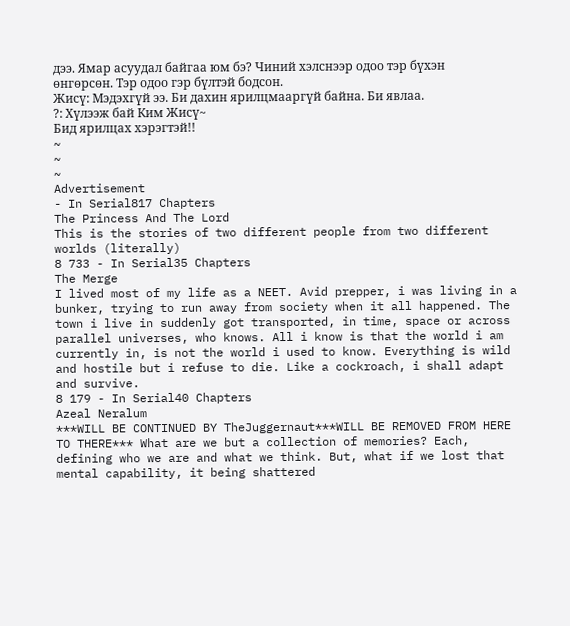дээ. Ямар асуудал байгаа юм бэ? Чиний хэлснээр одоо тэр бүхэн өнгөрсөн. Тэр одоо гэр бүлтэй бодсон.
Жисү: Мэдэхгүй ээ. Би дахин ярилцмааргүй байна. Би явлаа.
?: Хүлээж бай Ким Жисү~
Бид ярилцах хэрэгтэй!!
~
~
~
Advertisement
- In Serial817 Chapters
The Princess And The Lord
This is the stories of two different people from two different worlds (literally)
8 733 - In Serial35 Chapters
The Merge
I lived most of my life as a NEET. Avid prepper, i was living in a bunker, trying to run away from society when it all happened. The town i live in suddenly got transported, in time, space or across parallel universes, who knows. All i know is that the world i am currently in, is not the world i used to know. Everything is wild and hostile but i refuse to die. Like a cockroach, i shall adapt and survive.
8 179 - In Serial40 Chapters
Azeal Neralum
***WILL BE CONTINUED BY TheJuggernaut***WILL BE REMOVED FROM HERE TO THERE*** What are we but a collection of memories? Each, defining who we are and what we think. But, what if we lost that mental capability, it being shattered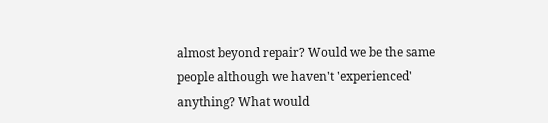almost beyond repair? Would we be the same people although we haven't 'experienced' anything? What would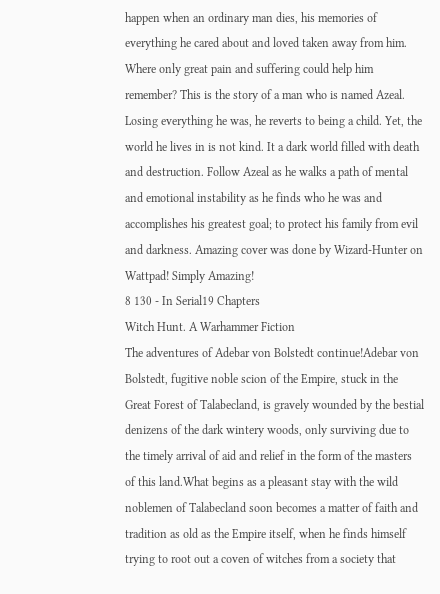happen when an ordinary man dies, his memories of everything he cared about and loved taken away from him. Where only great pain and suffering could help him remember? This is the story of a man who is named Azeal. Losing everything he was, he reverts to being a child. Yet, the world he lives in is not kind. It a dark world filled with death and destruction. Follow Azeal as he walks a path of mental and emotional instability as he finds who he was and accomplishes his greatest goal; to protect his family from evil and darkness. Amazing cover was done by Wizard-Hunter on Wattpad! Simply Amazing!
8 130 - In Serial19 Chapters
Witch Hunt. A Warhammer Fiction
The adventures of Adebar von Bolstedt continue!Adebar von Bolstedt, fugitive noble scion of the Empire, stuck in the Great Forest of Talabecland, is gravely wounded by the bestial denizens of the dark wintery woods, only surviving due to the timely arrival of aid and relief in the form of the masters of this land.What begins as a pleasant stay with the wild noblemen of Talabecland soon becomes a matter of faith and tradition as old as the Empire itself, when he finds himself trying to root out a coven of witches from a society that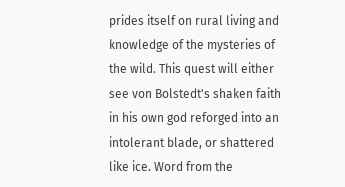prides itself on rural living and knowledge of the mysteries of the wild. This quest will either see von Bolstedt's shaken faith in his own god reforged into an intolerant blade, or shattered like ice. Word from the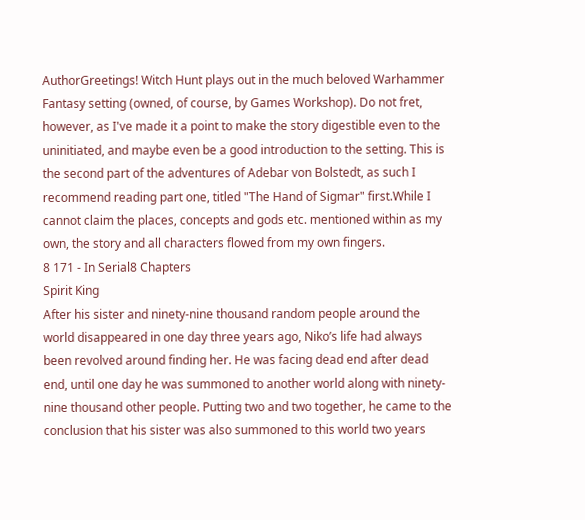AuthorGreetings! Witch Hunt plays out in the much beloved Warhammer Fantasy setting (owned, of course, by Games Workshop). Do not fret, however, as I've made it a point to make the story digestible even to the uninitiated, and maybe even be a good introduction to the setting. This is the second part of the adventures of Adebar von Bolstedt, as such I recommend reading part one, titled "The Hand of Sigmar" first.While I cannot claim the places, concepts and gods etc. mentioned within as my own, the story and all characters flowed from my own fingers.
8 171 - In Serial8 Chapters
Spirit King
After his sister and ninety-nine thousand random people around the world disappeared in one day three years ago, Niko’s life had always been revolved around finding her. He was facing dead end after dead end, until one day he was summoned to another world along with ninety-nine thousand other people. Putting two and two together, he came to the conclusion that his sister was also summoned to this world two years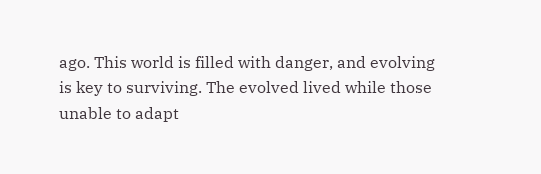ago. This world is filled with danger, and evolving is key to surviving. The evolved lived while those unable to adapt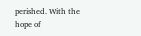perished. With the hope of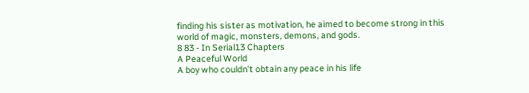finding his sister as motivation, he aimed to become strong in this world of magic, monsters, demons, and gods.
8 83 - In Serial13 Chapters
A Peaceful World
A boy who couldn't obtain any peace in his life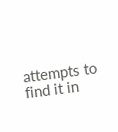attempts to find it in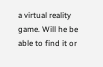a virtual reality game. Will he be able to find it or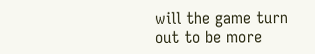will the game turn out to be more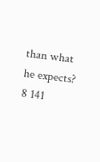than what he expects?
8 141